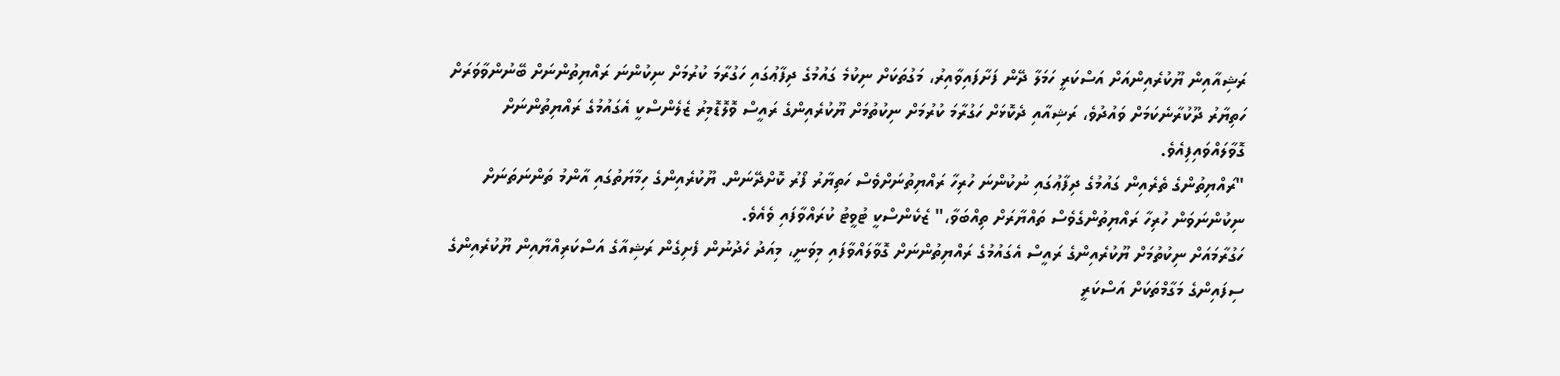ރަޝިއާއިން ޔޫކުރެއިންއަށް އަސްކަރީ ހަމަލާ ދޭން ފަށާފައިވާއިރު، މަގުތަކަށް ނިކުމެ ގައުމުގެ ދިފާޢުގައި ހަގުރާމަ ކުރުމަށް ނިކުންނަ ރައްޔިތުންނަށް ބޭނުންވާވަރަށް ހަތިޔާރު ދޫކުރާނެކަމަށް ވައުދުވެ، ރަޝިއާއި ދެކޮޅަށް ހަގުރާމަ ކުރުމަށް ނިކުތުމަށް ޔޫކުރެއިންގެ ރައީސް ވޮލޮޑޮމިރު ޒެލެންސްކީ އެގައުމުގެ ރައްޔިތުންނަށް ގޮވާލައްވައިފިއެވެ.
"ރައްޔިތުންގެ ތެރެއިން ގައުމުގެ ދިފާޢުގައި ނުކުންނަ ހުރިހާ ރައްޔިތުނަށްވެސް ހަތިޔާރު ފޯރު ކޮށްދޭނަން. ޔޫކުރެއިންގެ ހިމާޔަތުގައި އާންމު ތަންނަތަނަށް ނިކުންނަވަން ހުރިހާ ރައްޔިތުންގެވެސް ތައްޔާރަށް ތިއްބަވާ،" ޒެކެންސްކީ ޓުވީޓު ކުރައްވާފައި ވެއެވެ.
ހަގުރާމައަށް ނިކުތުމަށް ޔޫކުރެއިންގެ ރައީސް އެގައުމުގެ ރައްޔިތުންނަށް ގޮވާލައްވާފައި މިވަނީ، މިއަދު ހެދުނުން ފެށިގެން ރަޝިއާގެ އަސްކަރިއްޔާއިން ޔޫކުރެއިންގެ ސިފައިންގެ މަގާމްތަކަށް އަސްކަރީ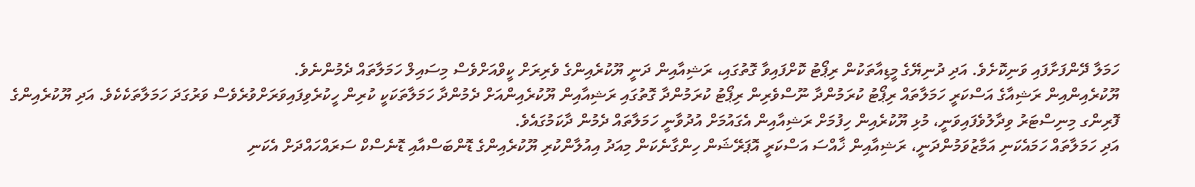ހަމަލާ ދޭންފަށާފައި ވަނިކޮށެވެ. އަދި ދުނިޔޭގެ މީޑިއާތަކުން ރިޕޯޓު ކޮށްފައިވާ ގޮތުގައި، ރަޝިއާއިން ދަނީ ޔޫކުރެއިންގެ ވެރިރަށް ކީވްއަށްވެސް މިސައިލް ހަމަލާތައް ދެމުންނެވެ.
ޔޫކުރެއިންއިން ރަޝިއާގެ އަސްކަރީ ހަމަލާތައް ރިޕޯޓު ކުރަމުންދާ ނޫސްވެރިން ރިޕޯޓު ކުރަމުންދާ ގޮތުގައި ރަޝިއާއިން ޔޫކުރެއިންއަށް ދެމުންދާ ހަމަލާތަކަކީ ކުރިން ހީކުރެވިފައިވަރަށްވުރެވެސް ވަރުގަދަ ހަމަލާތަކެކެވެ. އަދި ޔޫކުރެއިންގެ ފޮރިންގ މިނިސްޓަރު ވިދާލުވެފައިވަނީ، މުޅި ޔޫކުރެއިން ހިފުމަށް ރަޝިއާއިން އެގައުމަށް އުދުވާނީ ހަމަލާތައް ދެމުން ދާކަމުގައެވެ.
އަދި ހަމަލާތައް ހަމައެކަނި އަމާޒުވަމުންދަނީ، ރަޝިއާއިން ޚާއްސަ އަސްކަރީ އޮޕަރޭޝަން ހިންގާނެކަން މިއަދު އިއުލާންކުރި ޔޫކުރެއިންގެ ޑޮންބަސްއާއި ޑޮނެސްކް ސަރައްހައްދަށް އެކަނި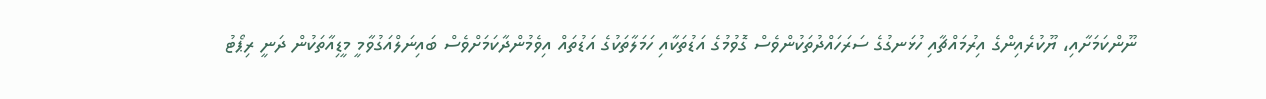ނޫންކަމަށާއި، ޔޫކުރެއިންގެ އިރުމައްޗާއި ހުޅަނގުގެ ސަރަހައްދުތަކުންވެސް ގޮވުމުގެ އަޑުތަކާއި ހަމަލާތަކުގެ އަޑުތައް އިވެމުންދާކަމަށްވެސް ބައިނަލްއަގުވާމީ މީޑިއާތަކުން ދަނީ ރިޕޯޓު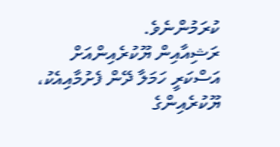ކުރަމުންނެވެ.
ރަޝިއާއިން ޔޫކުރެއިންއަށް އަސްކަރީ ހަމަލާ ދޭން ފެށުމާއިއެކު، ޔޫކުރެއިންގެ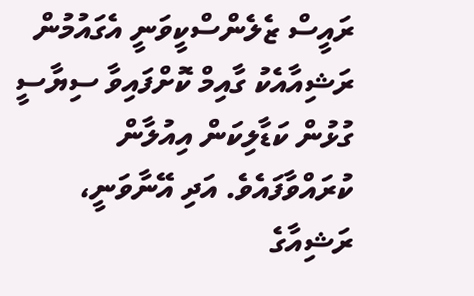ރައީސް ޒެލެންސްކީވަނީ އެގައުމުން ރަޝިއާއެކު ގާއިމް ކޮށްފައިވާ ސިޔާސީ ގުޅުން ކަޑާލިކަން އިއުލާން ކުރައްވާފައެވެ. އަދި އޭނާވަނީ، ރަޝިއާގެ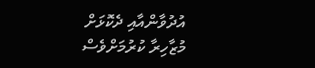އުދުވާންއާއި ދެކޮޅަށް މުޒާހިރާ ކުރުމަށްވެސް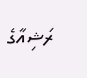ރަޝިއާގެ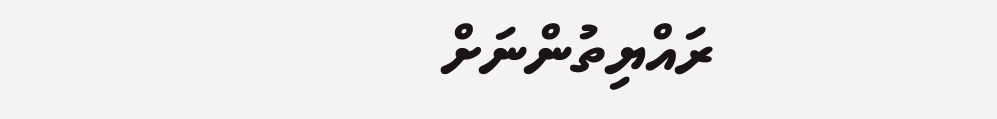ރައްޔިތުންނަށް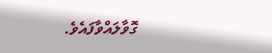ގޮވާލައްވާފައެވެ.